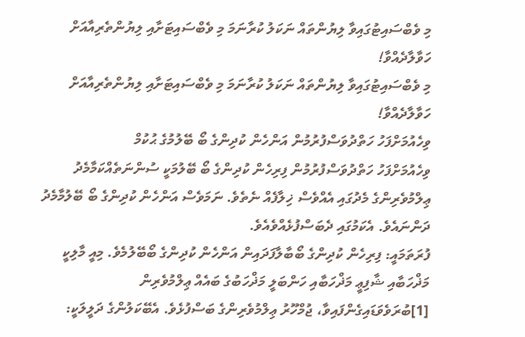މި ވެބްސައިޓުގައިވާ ލިޔުންތައް ނަކަލު ކުރާނަމަ މި ވެބްސައިޓަށާއި ލިޔުންތެރިއާއަށް ހަވާލާދެއްވާ!
މި ވެބްސައިޓުގައިވާ ލިޔުންތައް ނަކަލު ކުރާނަމަ މި ވެބްސައިޓަށާއި ލިޔުންތެރިއާއަށް ހަވާލާދެއްވާ!
ވިހެއުމަށްފަހު ހަތްދުވަސްފުރުމުން އަންހެން ކުދިންގެ ބޯ ބޭލުމުގެ ޙުކުމް
ވިހެއުމަށްފަހު ހަތްދުވަސްފުރުމުން ފިރިހެން ކުދިންގެ ބޯ ބޭލުމަކީ ސުންނަތެއްކަމާމެދު ޢިލްމުވެރިންގެ މެދުގައި އެއްވެސް ޚިލާފެއް ނެތެވެ. ނަމަވެސް އަންހެން ކުދިންގެ ބޯ ބޭލުމާމެދު ދަންނައެވެ. އެކަމުގައި ދެބަސްފުޅެއްވެއެވެ.
ފުރަތަމައީ: ފިރިހެން ކުދިންގެ ބޯބާލާފަދައިން އަންހެން ކުދިންގެ ބޯބޭލުމެވެ. މިއީ މާލިކީ މަޛްހަބާއި ޝާފިޢީ މަޛްހަބާއި ހަންބަލީ މަޛްހަބުގެ ބައެއް ޢިލްމުވެރިން [1]ބުރަވެވަޑައިގެންފައިވާ، ޖުމްހޫރު ޢިލްމުވެރިންގެ ބަސްފުޅެވެ. އެބޭކަލުންގެ ދަލީލަކީ: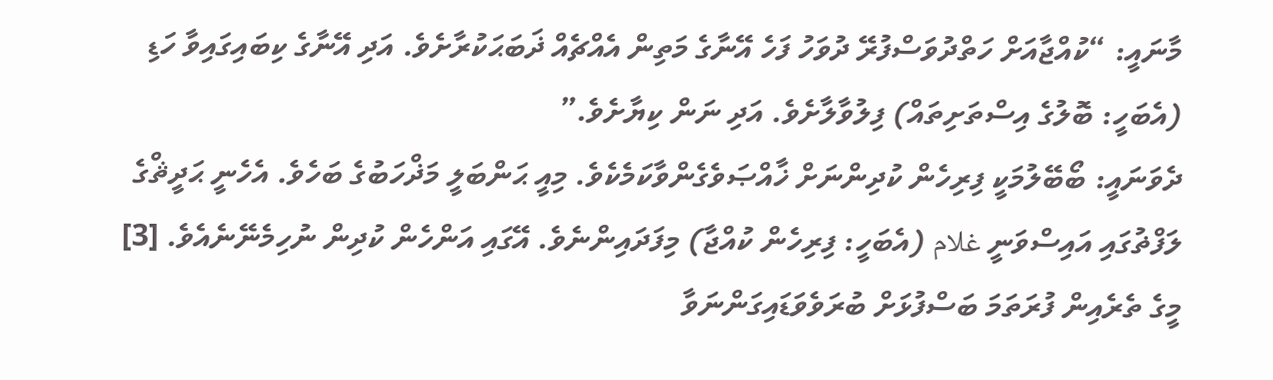މާނައީ: “ކުއްޖާއަށް ހަތްދުވަސްފުރޭ ދުވަހު ފަހެ އޭނާގެ މަތިން އެއްޗެއް ޛަބަޙަކުރާށެވެ. އަދި އޭނާގެ ކިބައިގައިވާ ހަޑި (އެބަހީ: ބޮލުގެ އިސްތަށިތައް) ފިލުވާލާށެވެ. އަދި ނަން ކިޔާށެވެ.”
ދެވަނައީ: ބޯބޭލުމަކީ ފިރިހެން ކުދިންނަށް ޚާއްޞަވެގެންވާކަމެކެވެ. މިއީ ޙަންބަލީ މަޛްހަބުގެ ބަހެވެ. އެހެނީ ޙަދީޘްގެ ލަފްޡުގައި އައިސްވަނީ غلام (އެބަހީ: ފިރިހެން ކުއްޖާ) މިފަދައިންނެވެ. އޭގައި އަންހެން ކުދިން ނުހިމެނޭނެއެވެ. [3]
މީގެ ތެރެއިން ފުރަތަމަ ބަސްފުޅަށް ބުރަވެވަޑައިގަންނަވާ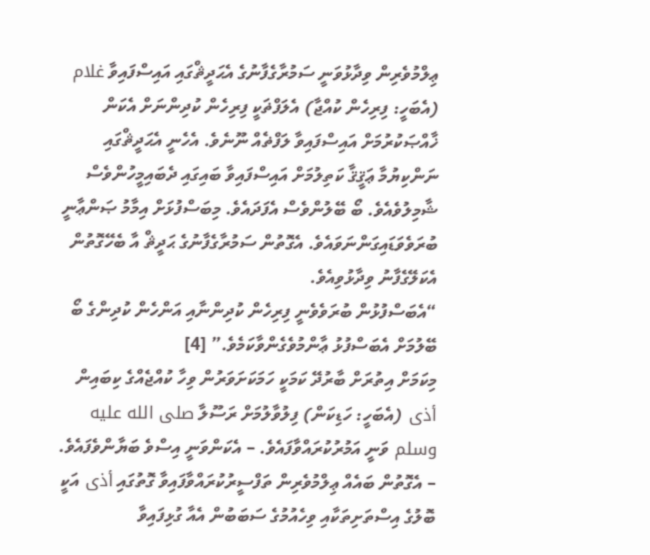ޢިލްމުވެރިން ވިދާޅުވަނީ ސަމުރާގެފާނުގެ އެޙަދީޘްގައި އައިސްފައިވާ غلام (އެބަހީ: ފިރިހެން ކުއްޖާ) އެލަފްޡަކީ ފިރިހެން ކުދިންނަށް އެކަން ޚާއްޞަކުރުމަށް އައިސްފައިވާ ލަފްޡެއް ނޫނެވެ. އެހެނީ އެޙަދީޘްގައި ނަންކިޔުމާ ޢަޤީޤާ ކަތިލުމަށް އައިސްފައިވާ ބައިގައި ދެބައިމީހުންވެސް ޝާމިލުވެއެވެ. ބޯ ބޭލުންވެސް އެފަދައެވެ. މިބަސްފުޅަށް އިމާމު ޞަންޢާނީ ބުރަވެވަޑައިގަންނަވައެވެ. އެގޮތުން ސަމުރާގެފާނުގެ ޙަދީޘް އާ ބެހޭގޮތުން އެކަލޭގެފާނު ވިދާޅުވިއެވެ.
“އެބަސްފުޅުން ބުރަވެވެނީ ފިރިހެން ކުދިންނާއި އަންހެން ކުދިންގެ ބޯ ބޭލުމަށް އެބަސްފުޅު ޢާންމުވެގެންވާކަމެވެ.” [4]
މިކަމަށް އިތުރަށް ބާރުދޭ ކަމަކީ ހަމަކަށަވަރުން ވިހާ ކުއްޖެއްގެ ކިބައިން أذى (އެބަހީ: ހަޑިކަން) ފިލުވާލުމަށް ރަސޫލާ صلى الله عليه وسلم ވަނީ އަމުރުކުރައްވާފައެވެ. – އެކަންވަނީ އިސްވެ ބަޔާންވެފައެވެ. – އެގޮތުން ބައެއް ޢިލްމުވެރިން ތަފްސީރުކުރައްވާފައިވާ ގޮތުގައި أذى އަކީ ބޮލުގެ އިސްތަށިތަކާއި ވިހެއުމުގެ ސަބަބުން އެއާ ގުޅިފައިވާ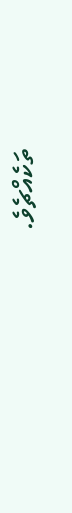ތަކެއްޗެވެ.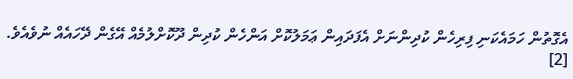އެގޮތުން ހަމައެކަނި ފިރިހެން ކުދިންނަށް އެފަދައިން ޢަމަލުކޮށް އަންހެން ކުދިން ދޫކޮށްލުމެއް އޭގެން ދޭހައެއް ނުވެއެވެ.
[2]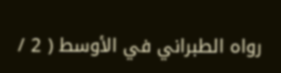رواه الطبراني في الأوسط ( 2 /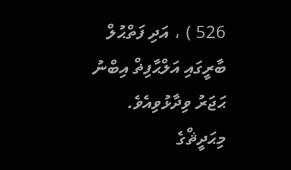526 ) ، އަދި ފަތްޙުލް ބާރީގައި އަލްޙާފިޡް އިބްނު ޙަޖަރު ވިދާޅުވިއެވެ. މިޙަދީޘްގެ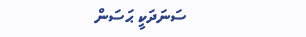ސަނަދަކީ ޙަސަން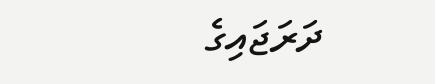ދަރަޖައިގެ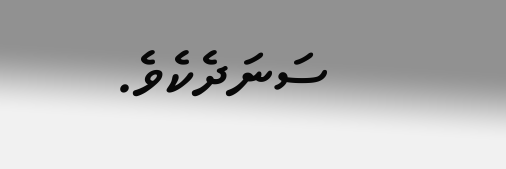ސަނަދެކެވެ.